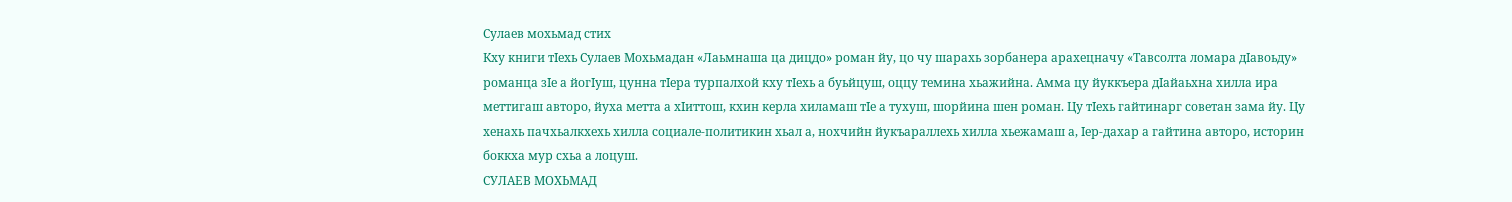Сулаев мохьмад стих
Кху книги тIехь Сулаев Мохьмадан «Лаьмнаша ца дицдо» роман йу, цо чу шарахь зорбанера арахецначу «Тавсолта ломара дIавоьду» романца зIе а йогIуш, цунна тIера турпалхой кху тIехь а буьйцуш, оццу темина хьажийна. Амма цу йуккъера дIайаьхна хилла ира меттигаш авторо, йуха метта а хIиттош, кхин керла хиламаш тIе а тухуш, шорйина шен роман. Цу тIехь гайтинарг советан зама йу. Цу хенахь пачхьалкхехь хилла социале-политикин хьал а, нохчийн йукъараллехь хилла хьежамаш а, Iер-дахар а гайтина авторо, историн боккха мур схьа а лоцуш.
СУЛАЕВ МОХЬМАД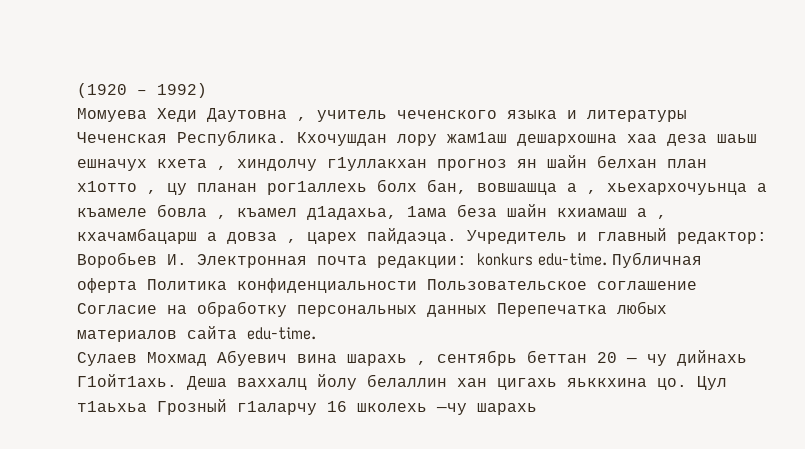(1920 – 1992)
Момуева Хеди Даутовна , учитель чеченского языка и литературы Чеченская Республика. Кхочушдан лору жам1аш дешархошна хаа деза шаьш ешначух кхета , хиндолчу г1уллакхан прогноз ян шайн белхан план х1отто , цу планан рог1аллехь болх бан, вовшашца а , хьехархочуьнца а къамеле бовла , къамел д1адахьа, 1ама беза шайн кхиамаш а , кхачамбацарш а довза , царех пайдаэца. Учредитель и главный редактор: Воробьев И. Электронная почта редакции: konkurs edu-time. Публичная оферта Политика конфиденциальности Пользовательское соглашение Согласие на обработку персональных данных Перепечатка любых материалов сайта edu-time.
Сулаев Мохмад Абуевич вина шарахь , сентябрь беттан 20 — чу дийнахь Г1ойт1ахь. Деша ваххалц йолу белаллин хан цигахь яьккхина цо. Цул т1аьхьа Грозный г1аларчу 16 школехь —чу шарахь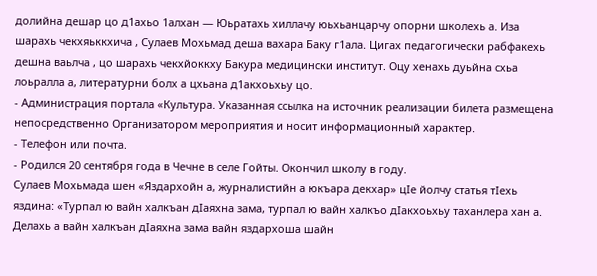долийна дешар цо д1ахьо 1алхан — Юьратахь хиллачу юьхьанцарчу опорни школехь а. Иза шарахь чекхяьккхича , Сулаев Мохьмад деша вахара Баку г1ала. Цигах педагогически рабфакехь дешна ваьлча , цо шарахь чекхйоккху Бакура медицински институт. Оцу хенахь дуьйна схьа лоьралла а, литературни болх а цхьана д1акхоьхьу цо.
- Администрация портала «Культура. Указанная ссылка на источник реализации билета размещена непосредственно Организатором мероприятия и носит информационный характер.
- Телефон или почта.
- Родился 20 сентября года в Чечне в селе Гойты. Окончил школу в году.
Сулаев Мохьмада шен «Яздархойн а, журналистийн а юкъара декхар» цIе йолчу статья тIехь яздина: «Турпал ю вайн халкъан дIаяхна зама, турпал ю вайн халкъо дIакхоьхьу таханлера хан а. Делахь а вайн халкъан дIаяхна зама вайн яздархоша шайн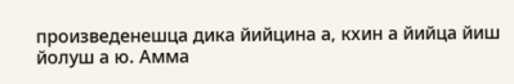произведенешца дика йийцина а, кхин а йийца йиш йолуш а ю. Амма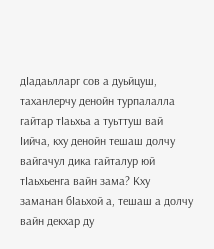дIадаьлларг сов а дуьйцуш, таханлерчу денойн турпалалла гайтар тIаьхьа а туьттуш вай Iийча, кху денойн тешаш долчу вайгачул дика гайталур юй тIаьхьенга вайн зама? Кху заманан бIаьхой а, тешаш а долчу вайн декхар ду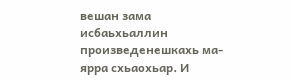вешан зама исбаьхьаллин произведенешкахь ма-ярра схьаохьар. И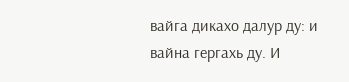вайга дикахо далур ду: и вайна гергахь ду. И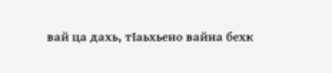вай ца дахь, тIаьхьено вайна бехк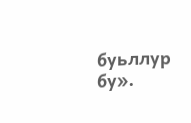буьллур бу».